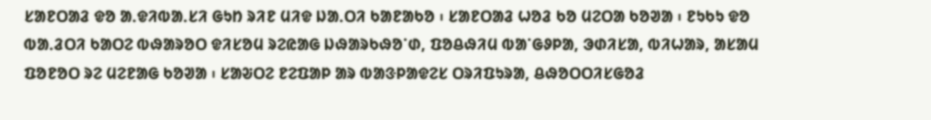ᱥᱟᱱᱛᱟᱲ ᱫᱚ ᱟᱹᱫᱤᱵᱟᱹᱥᱤ ᱜᱩᱴ ᱨᱤᱱ ᱢᱤᱫ ᱡᱟᱹᱛᱤ ᱠᱟᱱᱟᱠᱚ ᱾ ᱥᱟᱱᱛᱟᱲ ᱦᱚᱲ ᱠᱚ ᱢᱮᱛᱟ ᱠᱚᱣᱟ ᱾ ᱱᱩᱠᱩ ᱫᱚ ᱵᱟᱹᱲᱛᱤ ᱠᱟᱛᱮ ᱵᱷᱟᱨᱚᱛ ᱫᱤᱥᱚᱢ ᱨᱮᱭᱟᱜ ᱡᱷᱟᱨᱠᱷᱚᱸᱰ, ᱯᱚᱪᱷᱤᱢ ᱵᱟᱸᱜᱽᱞᱟ, ᱳᱰᱤᱥᱟ, ᱵᱤᱦᱟᱨ, ᱟᱥᱟᱢ ᱯᱚᱱᱚᱛ ᱨᱮ ᱢᱮᱱᱟᱜ ᱠᱚᱣᱟ ᱾ ᱥᱟᱶᱛᱮ ᱱᱮᱯᱟᱞ ᱟᱨ ᱵᱟᱝᱞᱟᱫᱮᱥ ᱛᱨᱤᱯᱩᱨᱟ, ᱪᱷᱚᱛᱛᱤᱥᱜᱚᱲ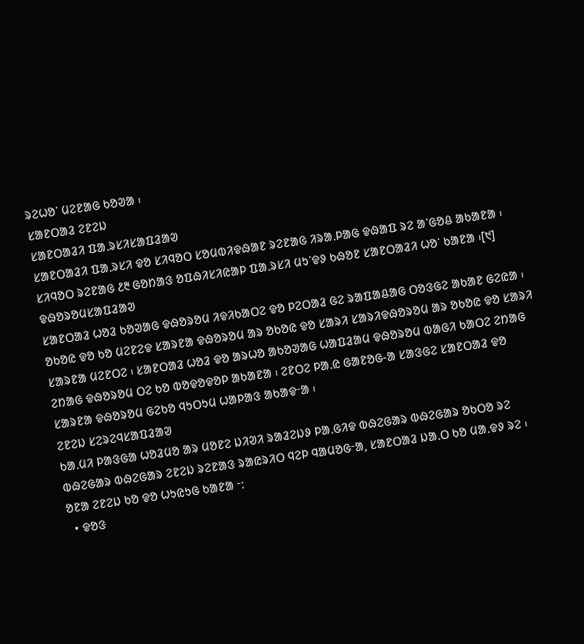ᱨᱮᱦᱚᱸ ᱢᱮᱱᱟᱜ ᱠᱚᱣᱟ ᱾
ᱥᱟᱱᱛᱟᱲ ᱮᱱᱮᱡ
ᱥᱟᱱᱛᱟᱲᱤ ᱯᱟᱹᱨᱥᱤᱥᱟᱯᱲᱟᱣ
ᱥᱟᱱᱛᱟᱲᱤ ᱯᱟᱹᱨᱥᱤ ᱫᱚ ᱥᱤᱧᱚᱛ ᱥᱚᱢᱵᱤᱫᱷᱟᱱ ᱨᱮᱱᱟᱜ ᱤᱨᱟᱹᱞᱟᱜ ᱫᱷᱟᱯ ᱨᱮ ᱟᱸᱜᱚᱪ ᱟᱠᱟᱱᱟ ᱾ ᱥᱤᱧᱚᱛ ᱨᱮᱱᱟᱜ ᱒᱓ ᱜᱚᱴᱟᱝ ᱚᱯᱷᱤᱥᱤᱭᱟᱞ ᱯᱟᱹᱨᱥᱤ ᱢᱩᱸᱫᱽ ᱠᱷᱚᱱ ᱥᱟᱱᱛᱟᱲᱤ ᱦᱚᱸ ᱠᱟᱱᱟ ᱾[᱑]
ᱫᱷᱚᱨᱚᱢᱥᱟᱯᱲᱟᱣ
ᱥᱟᱱᱛᱟᱲ ᱦᱚᱲ ᱠᱚᱣᱟᱜ ᱫᱷᱚᱨᱚᱢ ᱤᱫᱤᱠᱟᱛᱮ ᱫᱚ ᱞᱮᱛᱟᱲ ᱜᱮ ᱨᱟᱯᱟᱪᱟᱜ ᱛᱚᱝᱜᱮ ᱟᱠᱟᱱ ᱜᱮᱭᱟ ᱾ ᱚᱠᱚᱭ ᱫᱚ ᱠᱚ ᱢᱮᱱᱮᱫ ᱥᱟᱨᱱᱟ ᱫᱷᱚᱨᱚᱢ ᱟᱨ ᱚᱠᱚᱭ ᱫᱚ ᱥᱟᱨᱤ ᱥᱟᱨᱤᱫᱷᱚᱨᱚᱢ ᱟᱨ ᱚᱠᱚᱭ ᱫᱚ ᱥᱟᱨᱤ ᱥᱟᱨᱱᱟ ᱢᱮᱱᱛᱮ ᱾ ᱥᱟᱱᱛᱟᱲ ᱦᱚᱲ ᱫᱚ ᱟᱨᱦᱚ ᱟᱠᱚᱣᱟᱜ ᱦᱟᱯᱲᱟᱢ ᱫᱷᱚᱨᱚᱢ ᱵᱟᱜᱤ ᱠᱟᱛᱮ ᱮᱴᱟᱜ ᱮᱴᱟᱜ ᱫᱷᱚᱨᱚᱢ ᱛᱮ ᱠᱚ ᱵᱚᱫᱚᱫᱚᱞ ᱟᱠᱟᱱᱟ ᱾ ᱮᱱᱛᱮ ᱞᱟ.ᱭ ᱜᱟᱱᱚᱜ-ᱟ ᱥᱟᱝᱜᱮ ᱥᱟᱱᱛᱟᱲ ᱫᱚ ᱥᱟᱨᱱᱟ ᱫᱷᱚᱨᱚᱢ ᱜᱮᱠᱚ ᱧᱩᱛᱩᱢ ᱦᱟᱞᱟᱝ ᱟᱠᱟᱫᱼᱟ ᱾
ᱮᱱᱮᱡ ᱥᱮᱨᱮᱧᱥᱟᱯᱲᱟᱣ
ᱠᱟᱹᱢᱤ ᱞᱟᱝᱜᱟ ᱦᱚᱲᱢᱚ ᱟᱨ ᱢᱚᱱᱮ ᱡᱤᱣᱤ ᱨᱟᱲᱮᱡᱽ ᱞᱟᱹᱜᱤᱫ ᱵᱷᱮᱜᱟᱨ ᱵᱷᱮᱜᱟᱨ ᱚᱠᱛᱚ ᱨᱮ ᱵᱷᱮᱜᱟᱨ ᱵᱷᱮᱜᱟᱨ ᱮᱱᱮᱡ ᱨᱮᱱᱟᱝ ᱨᱟᱭᱨᱤᱛ ᱧᱮᱞ ᱧᱟᱢᱚᱜᱼᱟ, ᱥᱟᱱᱛᱟᱲ ᱡᱟᱹᱛ ᱠᱚ ᱢᱟᱹᱫᱽ ᱨᱮ ᱾ ᱚᱱᱟ ᱮᱱᱮᱡ ᱠᱚ ᱫᱚ ᱦᱩᱭᱩᱜ ᱠᱟᱱᱟ ᱼᱺ
  • ᱫᱚᱝ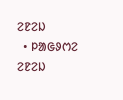ᱮᱱᱮᱡ
  • ᱞᱟᱜᱽᱬᱮ ᱮᱱᱮᱡ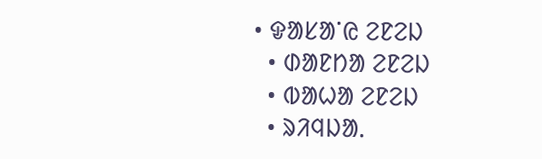• ᱫᱟᱥᱟᱸᱭ ᱮᱱᱮᱡ
  • ᱰᱟᱱᱴᱟ ᱮᱱᱮᱡ
  • ᱵᱟᱦᱟ ᱮᱱᱮᱡ
  • ᱨᱤᱧᱡᱟᱹ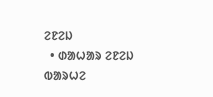ᱮᱱᱮᱡ
  • ᱰᱟᱦᱟᱨ ᱮᱱᱮᱡ
ᱵᱟᱨᱦᱮ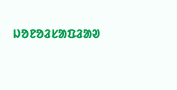ᱡᱚᱱᱚᱲᱥᱟᱯᱲᱟᱣ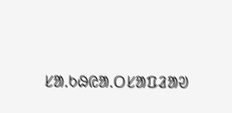ᱥᱟᱹᱠᱷᱭᱟᱹᱛᱥᱟᱯᱲᱟᱣ